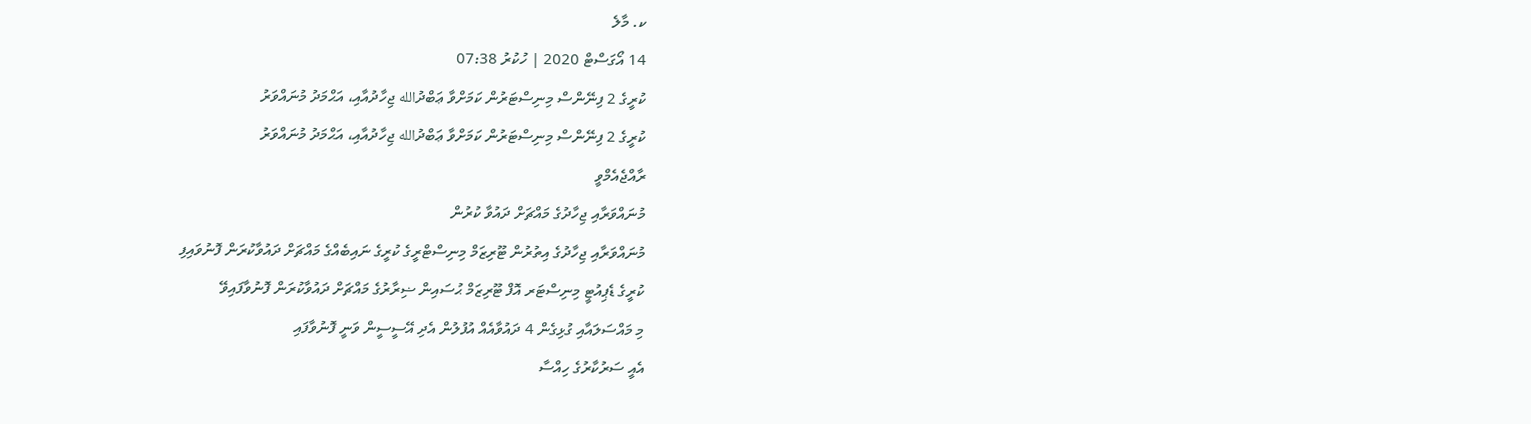ކ. މާލެ
14 އޯގަސްޓް 2020 | ހުކުރު 07:38
ކުރީގެ 2 ފިނޭންސް މިނިސްޓަރުން ކަމަށްވާ ޢަބްދުالله ޖިހާދުއާއި، އަޙްމަދު މުނައްވަރު
ކުރީގެ 2 ފިނޭންސް މިނިސްޓަރުން ކަމަށްވާ ޢަބްދުالله ޖިހާދުއާއި، އަޙްމަދު މުނައްވަރު
ރާއްޖެއެމްވީ
މުނައްވަރާއި ޖިހާދުގެ މައްޗަށް ދައުވާ ކުރުން
މުނައްވަރާއި ޖިހާދުގެ އިތުރުން ޓޫރިޒަމް މިނިސްޓްރީގެ ކުރީގެ ނައިބެއްގެ މައްޗަށް ދައުވާކުރަން ފޮނުވައިފި
ކުރީގެ ޑެޕިއުޓީ މިނިސްޓަރ އޮފް ޓޫރިޒަމް ޙުސައިން ޟިރާރުގެ މައްޗަށް ދައުވާކުރަން ފޮނުވާފައިވޭ
މި މައްސަލައާއި ގުޅިގެން 4 ދައުވާއެއް އުފުލުން އެދި އޭސީސީން ވަނީ ފޮނުވާފައި
އެއީ ސަރުކާރުގެ ހިއްސާ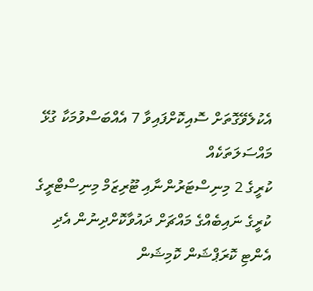އެކުލެވޭގޮތަށް ސޮއިކޮށްފައިވާ 7 އެއްބަސްވުމަކާ ގުޅޭ މައްސަލަތަކެއް
ކުރީގެ 2 މިނިސްޓަރުންނާއި ޓޫރިޒަމް މިނިސްޓްރީގެ ކުރީގެ ނައިބެއްގެ މައްޗަށް ދައުވާކޮށްދިނުން އެދި އެންޓި ކޮރަޕްޝަން ކޮމިޝަން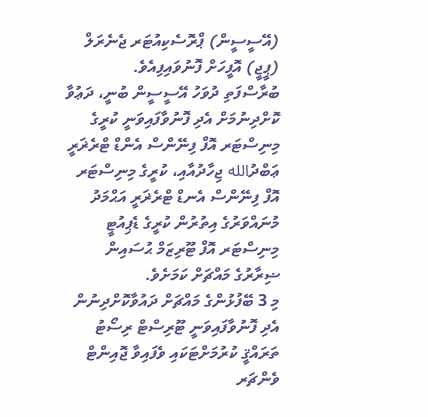(އޭސީސީން) ޕްރޮސެކިއުޓަރ ޖެނެރަލް (ޕީޖީ) އޮފީހަށް ފޮނުވައިފިއެވެ.
ބުރާސްފަތި ދުވަހު އޭސީސީން ބުނީ، ދަޢުވާ ކޮށްދިނުމަށް އެދި ފޮނުވާފައިވަނީ ކުރީގެ މިނިސްޓަރ އޮފް ފިނޭންސް އެންޑް ޓްރެޜަރީ ޢަބްދުالله ޖިހާދުއާއި، ކުރީގެ މިނިސްޓަރ އޮފް ފިނޭންސް އެނޑް ޓްރެޜަރީ އަޙްމަދު މުނައްވަރުގެ އިތުރުން ކުރީގެ ޑެޕިއުޓީ މިނިސްޓަރ އޮފް ޓޫރިޒަމް ޙުސައިން ޟިރާރުގެ މައްޗަށް ކަމަށެވެ.
މި 3 ބޭފުޅުންގެ މައްޗަށް ދައުވާކޮށްދިނުން އެދި ފޮނުވާފައިވަނީ ޓޫރިސްޓް ރިސޯޓު ތަރައްޤީ ކުރުމަށްޓަކައި ވެފައިވާ ޖޮއިންޓް ވެންޗަރ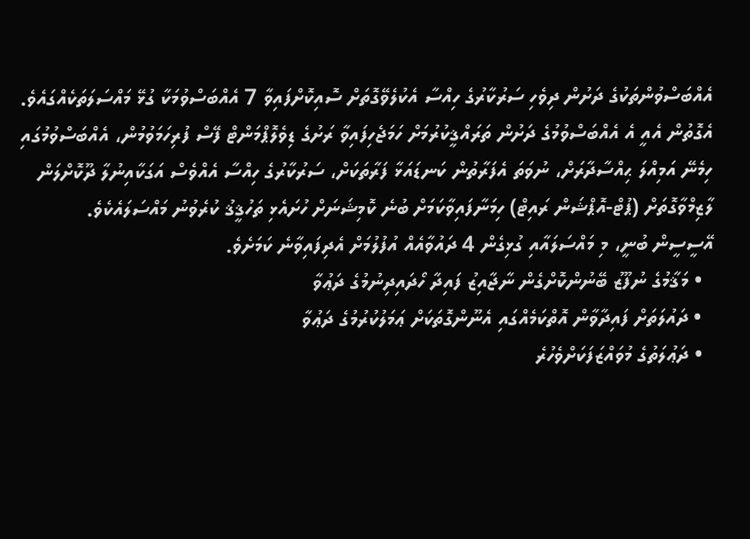އެއްބަސްވުންތަކުގެ ދަށުން ދިވެހި ސަރުކާރުގެ ހިއްސާ އެކުލެވޭގޮތަށް ސޮއިކޮށްފައިވާ 7 އެއްބަސްވުމަކާ ގުޅޭ މައްސަލަތަކެއްގައެވެ. އެގޮތުން އެއީ އެ އެއްބަސްވުމުގެ ދަށުން ތަރައްޤީކުރުމަށް ހަމަޖެހިފައިވާ ރަށުގެ ޑިވެލޮޕްމަންޓް ފޭސް ފުރިހަމަވުމުން، އެއްބަސްވުމުގައި ހިމެނޭ އަމިއްލަ ޙިއްސާދާރަށް، ނުވަތަ އެފަރާތުން ކަނޑައަޅާ ފަރާތަކަށް، ސަރުކާރުގެ ހިއްސާ އެއްވެސް އަގަކާއިނުލާ ދޫކޮށްލަން ލާޒިމްވާގޮތަށް (ޕުޓް-އޮޕްޝަން ރައިޓް) ހިމަނާފައިވާކަމަށް ބުނެ ކޮމިޝަނަށް ހުށައެޅި ތަހުޤީޤު ކުރެވުނު މައްސަލައެކެވެ.
އޭސީސީން ބުނީ، މި މައްސަލައާއި ގުޅިގެން 4 ދައުވާއެއް އުފުލުމަށް އެދިފައިވާނެ ކަމަށެވެ.
  • މަޤާމުގެ ނުފޫޒު ބޭނުންކޮށްގެން ނާޖާއިޒު ފައިދާ ހޯދައިދިނުމުގެ ދަޢުވާ
  • ދައުލަތަށް ފައިދާވާން އޮތްކަމެއްގައި އެނޫންގޮތަކަށް ޢަމަލުކުރުމުގެ ދަޢުވާ
  • ދަޢުލަތުގެ މުވައްޒަފަކަށްވެހުރެ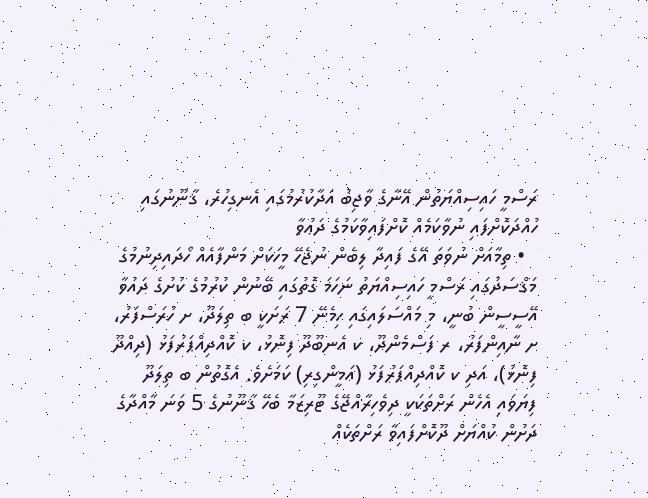ރަސްމީ ހައިސިއްޔަތުން އޭނާގެ ވާޖިބު އަދާކުރުމުގައި އެނގިހުރެ، ޤާނޫނުގައި ހުއްދަކޮށްފައި ނުވާކަމެއް ކޮށްފައިވާކަމުގެ ދަޢުވާ
  • ތިމާއަށް ނުވަތަ އޭގެ ފައިދާ ލިބެން ނުޖެހޭ މީހަކަށް މަންފާއެއް ހޯދައިދިނުމުގެ މަޤްސަދުގައި ރަސްމީ ހައިސިއްޔަތު ނަހަމަ ގޮތުގައި ބޭނުން ކުރުމުގެ ކުށުގެ ދައުވާ
އޭސީސީން ބުނީ، މި މައްސަލައިގައި ހިމެނޭ 7 ރަށަކީ ބ ތިލަދޫ، ށ ހުރަސްފަރު، ށ ނާއިންފަރު، ރ ފަސްމެންދޫ، ކ އެނބޫދޫ ފިނޮޅު، ކ ކޮއްދިއްޕަރުފަޅު (ދިއްދޫ ފިނޮޅު)، އަދި ކ ކޮއްދިއްޕަރުފަޅު (އަމީންގިރި) ކަމަށެވެ. އެގޮތުން ބ ތިލަދޫ ފިޔަވައި އެހެން ރަށްތަކަކީ ދިވެހިރާއްޖޭގެ ޓޫރިޒަމާ ބެހޭ ޤާނޫނުގެ 5 ވަނަ މާއްދާގެ ދަށުން ކުއްޔަށް ދޫކޮށްފައިވާ ރަށްތަކެއް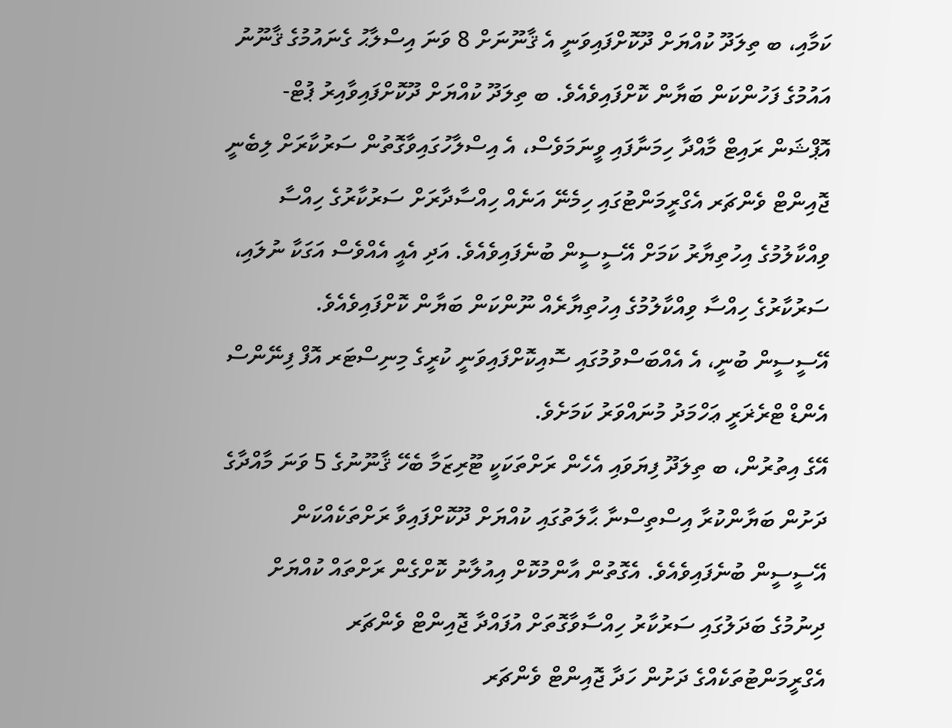ކަމާއި، ބ ތިލަދޫ ކުއްޔަށް ދޫކޮށްފައިވަނީ އެ ޤާނޫނަށް 8 ވަނަ އިސްލާޙު ގެނައުމުގެ ޤާނޫނު އައުމުގެ ފަހުންކަން ބަޔާން ކޮށްފައިވެއެވެ. ބ ތިލަދޫ ކުއްޔަށް ދޫކޮށްފައިވާއިރު ޕުޓް-އޮޕްޝަން ރައިޓް މާއްދާ ހިމަނާފައި ވީނަމަވެސް، އެ އިސްލާހުގައިވާގޮތުން ސަރުކާރަށް ލިބެނީ ޖޮއިންޓް ވެންޗަރ އެގްރީމަންޓުގައި ހިމެނޭ އަނެއް ހިއްސާދާރަށް ސަރުކާރުގެ ހިއްސާ ވިއްކާލުމުގެ އިހުތިޔާރު ކަމަށް އޭސީސީން ބުނެފައިވެއެވެ. އަދި އެއީ އެއްވެސް އަގަކާ ނުލައި، ސަރުކާރުގެ ހިއްސާ ވިއްކާލުމުގެ އިހުތިޔާރެއް ނޫންކަން ބަޔާން ކޮށްފައިވެއެވެ.
އޭސީސީން ބުނީ، އެ އެއްބަސްވުމުގައި ސޮއިކޮށްފައިވަނީ ކުރީގެ މިނިސްޓަރ އޮފް ފިނޭންސް އެންޑް ޓްރެޜަރީ ޢަހްމަދު މުނައްވަރު ކަމަށެވެ.
އޭގެ އިތުރުން، ބ ތިލަދޫ ފިޔަވައި އެހެން ރަށްތަކަކީ ޓޫރިޒަމާ ބެހޭ ޤާނޫނުގެ 5 ވަނަ މާއްދާގެ ދަށުން ބަޔާންކުރާ އިސްތިސްނާ ޙާލަތުގައި ކުއްޔަށް ދޫކޮށްފައިވާ ރަށްތަކެއްކަން އޭސީސީން ބުނެފައިވެއެވެ. އެގޮތުން އާންމުކޮށް އިއުލާނު ކޮށްގެން ރަށްތައް ކުއްޔަށް ދިނުމުގެ ބަދަލުގައި ސަރުކާރު ހިއްސާވާގޮތަށް އުފައްދާ ޖޮއިންޓް ވެންޗަރ އެގްރީމަންޓުތަކެއްގެ ދަށުން ހަދާ ޖޮއިންޓް ވެންޗަރ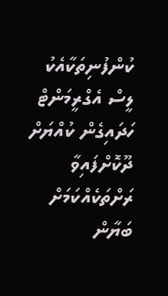ކުންފުނިތަކާއެކު ލީސް އެގްރީމަންޓް ހަދައިގެން ކުއްޔަށް ދޫކޮށްފައިވާ ރަށްތަކެއްކަމަށް ބަޔާން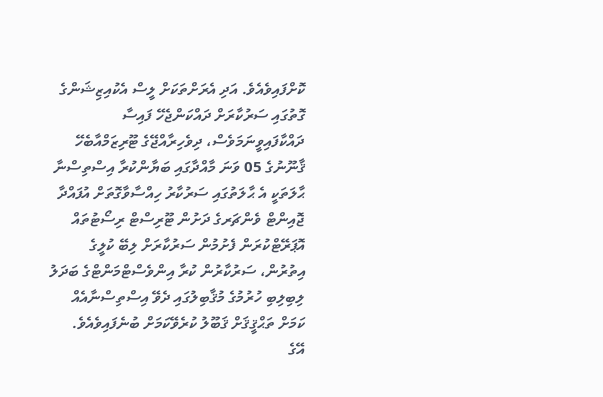ކޮށްފައިވެއެވެ. އަދި އެރަށްތަކަށް ލީސް އެކުއިޒިޝަންގެ ގޮތުގައި ސަރުކާރަށް ދައްކަންޖެހޭ ފައިސާ ދައްކާފައިވީނަމަވެސް، ދިވެހިރާއްޖޭގެ ޓޫރިޒަމްއާބެހޭ ޤާނޫނުގެ 05 ވަނަ މާއްދާގައި ބަޔާންކުރާ އިސްތިސްނާ ޙާލަތަކީ އެ ޙާލަތުގައި ސަރުކާރު ހިއްސާވާގޮތަށް އުފައްދާ ޖޮއިންޓް ވެންޗަރގެ ދަށުން ޓޫރިސްޓް ރިސޯޓުތައް އޮޕަރޭޓްކުރަން ފެށުމުން ސަރުކާރަށް ލިބޭ ކުލީގެ އިތުރުން، ސަރުކާރުން ކުރާ އިންވެސްޓްމަންޓްގެ ބަދަލު ލިބިލިބި ހުރުމުގެ މުޤާބިލުގައި ދެވޭ އިސްތިސްނާއެއް ކަމަށް ތަޙްޤީޤަށް ޤަބޫލު ކުރެވޭކަމަށް ބުނެފައިވެއެވެ.
އޭގެ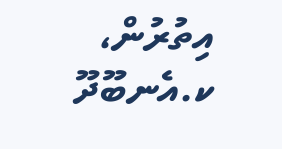އިތުރުން، ކ.އެނބޫދޫ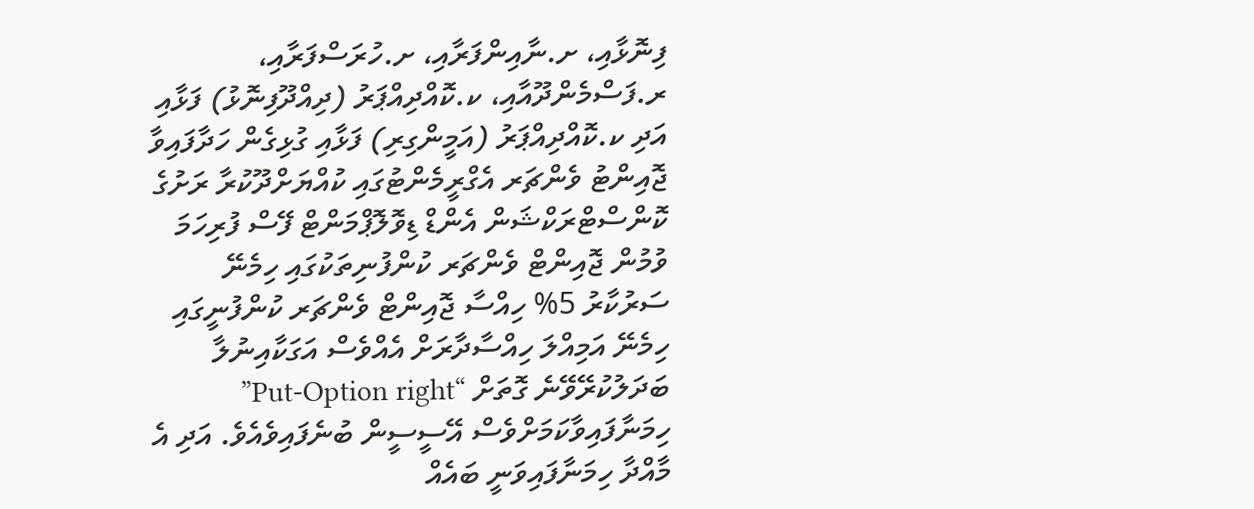ފިނޮޅާއި، ށ.ނާއިންފަރާއި، ށ.ހުރަސްފަރާއި، ރ.ފަސްމެންދޫއާއި، ކ.ކޮއްދިއްޕަރު (ދިއްދޫފިނޮޅު) ފަޅާއި އަދި ކ.ކޮއްދިއްޕަރު (އަމީންގިރި) ފަޅާއި ގުޅިގެން ހަދާފައިވާ ޖޮއިންޓު ވެންޗަރ އެގްރީމެންޓުގައި ކުއްޔަށްދޫކުރާ ރަށުގެ ކޮންސްޓްރަކްޝަން އެންޑް ޑިވޮލޮޕްމަންޓް ފޭސް ފުރިހަމަ ވުމުން ޖޮއިންޓް ވެންޗަރ ކުންފުނިތަކުގައި ހިމެނޭ ސަރުކާރު 5% ހިއްސާ ޖޮއިންޓް ވެންޗަރ ކުންފުނީގައި ހިމެނޭ އަމިއްލަ ހިއްސާދާރަށް އެއްވެސް އަގަކާއިނުލާ ބަދަލުކުރޭވޭނެ ގޮތަށް “Put-Option right” ހިމަނާފައިވާކަމަށްވެސް އޭސީސީން ބުނެފައިވެއެވެ. އަދި އެ މާއްދާ ހިމަނާފައިވަނީ ބައެއް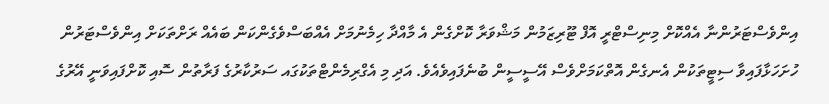އިންވެސްޓަރުންނާ އެއްކޮށް މިނިސްޓްރީ އޮފް ޓޫރިޒަމުން މަޝްވަރާ ކޮށްގެން އެ މާއްދާ ހިމެނުމަށް އެއްބަސްވެގެންކަން ބައެއް ރަށްތަކަށް އިންވެސްޓަރުން ހުށަހަޅާފައިވާ ސިޓީތަކުން އެނގެން އޮތްކަމަށްވެސް އޭސީސީން ބުނެފައިވެއެވެ. އަދި މި އެގްރިމެންޓްތަކުގައ ސަރުކާރުގެ ފަރާތުން ސޮއި ކޮށްފައިވަނީ އޭރުގެ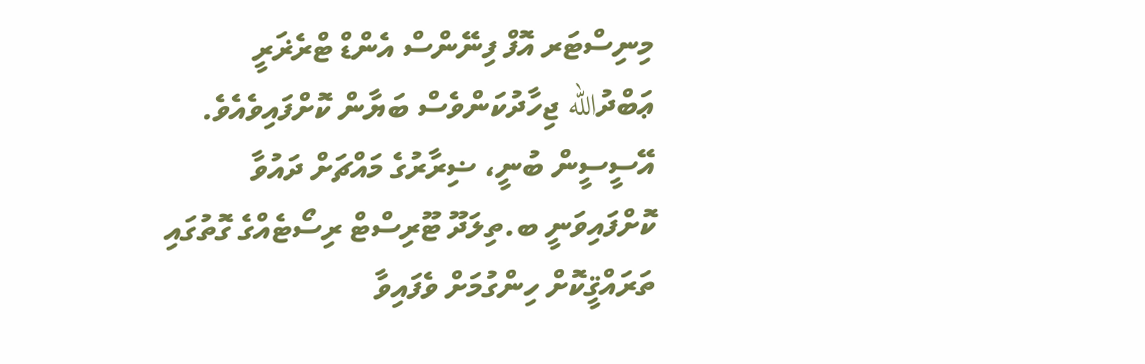މިނިސްޓަރ އޮފް ފިނޭންސް އެންޑް ޓްރެޜަރީ ޢަބްދުالله ޖިހާދުކަންވެސް ބަޔާން ކޮށްފައިވެއެވެ.
އޭސީސީން ބުނީ، ޟިރާރުގެ މައްޗަށް ދައުވާ ކޮށްފައިވަނީ ބ.ތިލަދޫ ޓޫރިސްޓް ރިސޯޓެއްގެ ގޮތުގައި ތަރައްޤީކޮށް ހިންގުމަށް ވެފައިވާ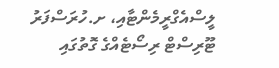ލީސްއެގްރީމެންޓާއި، ށ.ހުރަސްފަރު ޓޫރިސްޓް ރިސޯޓެއްގެ ގޮތުގައި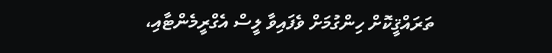ތަރައްޤީކޮށް ހިންގުމަށް ވެފައިވާ ލީސް އެގްރީމެންޓާއި،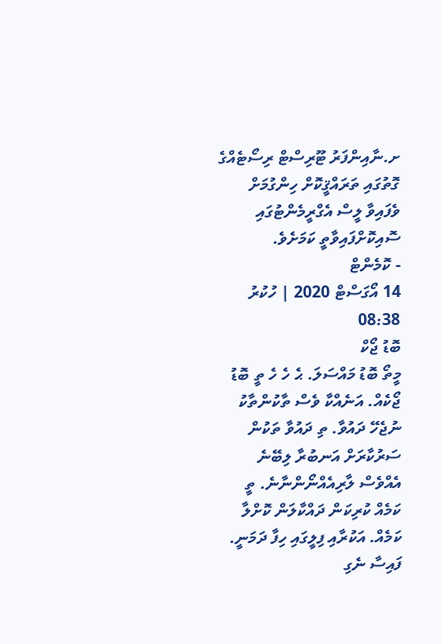ށ.ނާއިންފަރު ޓޫރިސްޓް ރިސޯޓެއްގެ ގޮތުގައި ތަރައްޤީކޮށް ހިންގުމަށް ވެފައިވާ ލީސް އެގްރީމެންޓުގައި ސޮއިކޮށްފައިވާތީ ކަމަށެވެ.
- ކޮމެންޓް
14 އޯގަސްޓް 2020 | ހުކުރު 08:38
ބޮޑު ޖޯކް
މީތޯ ބޮޑު މައްސަލަ. ޙެ ހެ ހެ ތީ ބޮޑު ޖޯކެއް. އަނެއްކާ ވެސް ތާކުންތާކު ނުޖެހޭ ދައުވާ. ތި ދައުވާ ތަކުން ސަރުކާރަށް އަނބުރާ ލިބޭނެ އެއްވެސް ލާރިއެއްނޯންނާނެ. ތީ ކަމެއް ކުރިކަން ދައްކާލަން ކޮށްލާ ކަމެއް. އަކުރާއި ފިލީގައި ހިފާ ދަމަނީ. ފައިސާ ނެގި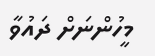މީހުންނަށް ދައުވާ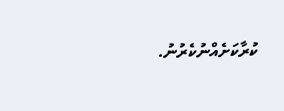ކުރާކަށެއްނުކެރުނު.